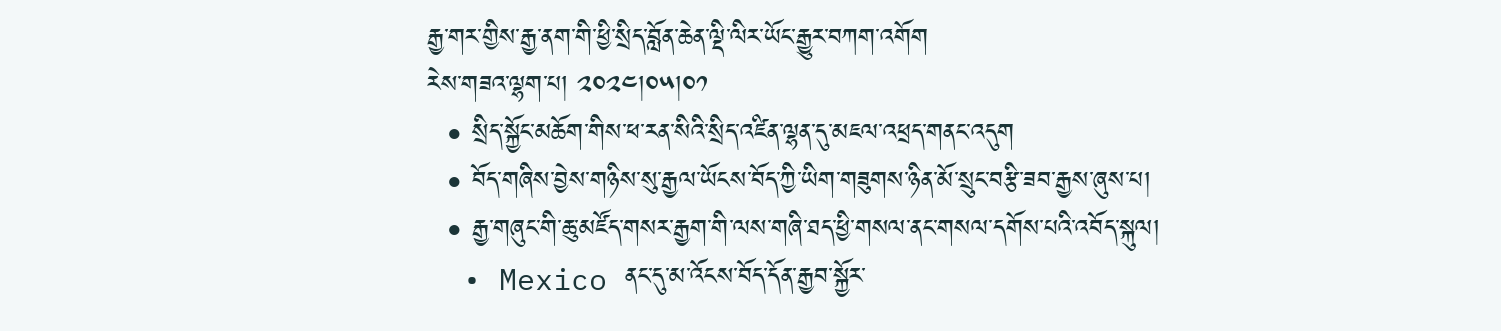རྒྱ་གར་གྱིས་རྒྱ་ནག་གི་ཕྱི་སྲིད་བློན་ཆེན་ལྡི་ལིར་ཡོང་རྒྱུར་བཀག་འགོག
རེས་གཟའ་ལྷག་པ། ༢༠༢༤།༠༥།༠༡
  • སྲིད་སྐྱོང་མཆོག་གིས་ཕ་རན་སིའི་སྲིད་འཛིན་ལྷན་དུ་མཇལ་འཕྲད་གནང་འདུག
  • བོད་གཞིས་བྱེས་གཉིས་སུ་རྒྱལ་ཡོངས་བོད་ཀྱི་ཡིག་གཟུགས་ཉིན་མོ་སྲུང་བརྩི་ཟབ་རྒྱས་ཞུས་པ།
  • རྒྱ་གཞུང་གི་ཆུ་མཛོད་གསར་རྒྱག་གི་ལས་གཞི་ཐད་ཕྱི་གསལ་ནང་གསལ་དགོས་པའི་འབོད་སྐུལ།
  • Mexico ནང་དུ་མ་འོངས་བོད་དོན་རྒྱབ་སྐྱོར་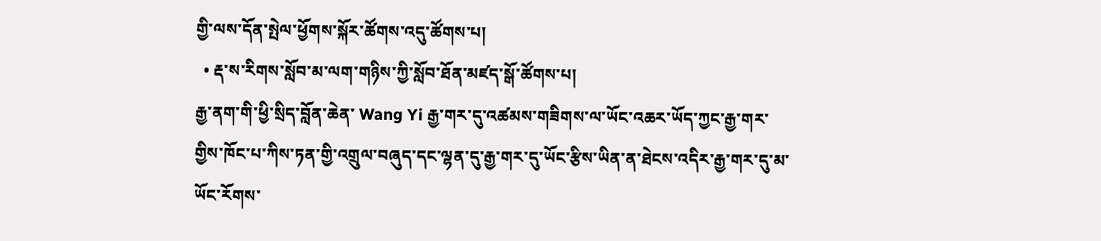གྱི་ལས་དོན་སྤེལ་ཕྱོགས་སྐོར་ཚོགས་འདུ་ཚོགས་པ།
  • རྡ་ས་རིགས་སློབ་མ་ལག་གཉིས་ཀྱི་སློབ་ཐོན་མཛད་སྒོ་ཚོགས་པ།
རྒྱ་ནག་གི་ཕྱི་སྲིད་བློན་ཆེན་ Wang Yi རྒྱ་གར་དུ་འཚམས་གཟིགས་ལ་ཡོང་འཆར་ཡོད་ཀྱང་རྒྱ་གར་གྱིས་ཁོང་པ་ཀིས་ཏན་གྱི་འགྲུལ་བཞུད་དང་ལྷན་དུ་རྒྱ་གར་དུ་ཡོང་རྩིས་ཡིན་ན་ཐེངས་འདིར་རྒྱ་གར་དུ་མ་ཡོང་རོགས་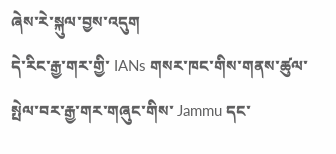ཞེས་རེ་སྐུལ་བྱས་འདུག
དེ་རིང་རྒྱ་གར་གྱི་ IANs གསར་ཁང་གིས་གནས་ཚུལ་སྤེལ་བར་རྒྱ་གར་གཞུང་གིས་ Jammu དང་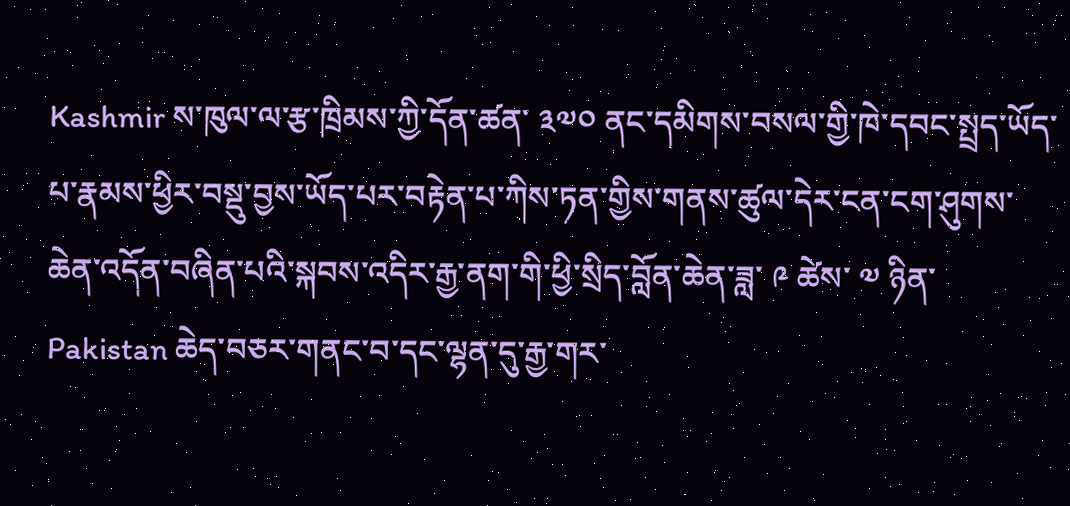Kashmir ས་ཁུལ་ལ་རྩ་ཁྲིམས་ཀྱི་དོན་ཚན་ ༣༧༠ ནང་དམིགས་བསལ་གྱི་ཁེ་དབང་སྤྲད་ཡོད་པ་རྣམས་ཕྱིར་བསྡུ་བྱས་ཡོད་པར་བརྟེན་པ་ཀིས་ཏན་གྱིས་གནས་ཚུལ་དེར་ངན་ངག་ཤུགས་ཆེན་འདོན་བཞིན་པའི་སྐབས་འདིར་རྒྱ་ནག་གི་ཕྱི་སྲིད་བློན་ཆེན་ཟླ་ ༩ ཚེས་ ༧ ཉིན་ Pakistan ཆེད་བཅར་གནང་བ་དང་ལྷན་དུ་རྒྱ་གར་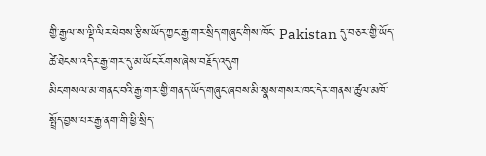གྱི་རྒྱལ་ས་ལྡི་ལིར་ཕེབས་རྩིས་ཡོད་ཀྱང་རྒྱ་གར་སྲིད་གཞུང་གིས་ཁོང་ Pakistan དུ་བཅར་གྱི་ཡོད་ཚེ་ཐེངས་འདིར་རྒྱ་གར་དུ་མ་ཡོང་རོགས་ཞེས་བརྗོད་འདུག
མིང་གསལ་མ་གནང་བའི་རྒྱ་གར་གྱི་གནད་ཡོད་གཞུང་ཞབས་མི་སྣས་གསར་ཁང་དེར་གནས་ཚུལ་མཁོ་སྤྲོད་བྱས་པར་རྒྱ་ནག་གི་ཕྱི་སྲིད་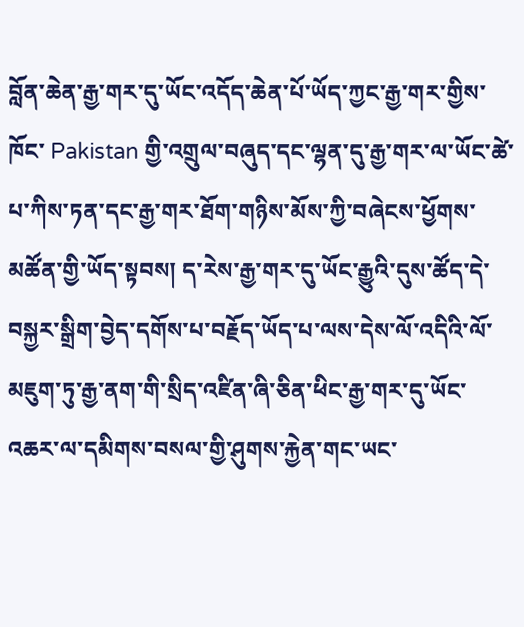བློན་ཆེན་རྒྱ་གར་དུ་ཡོང་འདོད་ཆེན་པོ་ཡོད་ཀྱང་རྒྱ་གར་གྱིས་ཁོང་ Pakistan གྱི་འགྲུལ་བཞུད་དང་ལྷན་དུ་རྒྱ་གར་ལ་ཡོང་ཚེ་པ་ཀིས་ཏན་དང་རྒྱ་གར་ཐོག་གཉིས་མོས་ཀྱི་བཞེངས་ཕྱོགས་མཚོན་གྱི་ཡོད་སྟབས། ད་རེས་རྒྱ་གར་དུ་ཡོང་རྒྱུའི་དུས་ཚོད་དེ་བསྐྱར་སྒྲིག་བྱེད་དགོས་པ་བརྗོད་ཡོད་པ་ལས་དེས་ལོ་འདིའི་ལོ་མཇུག་ཏུ་རྒྱ་ནག་གི་སྲིད་འཛིན་ཞི་ཅིན་ཕིང་རྒྱ་གར་དུ་ཡོང་འཆར་ལ་དམིགས་བསལ་གྱི་ཤུགས་རྐྱེན་གང་ཡང་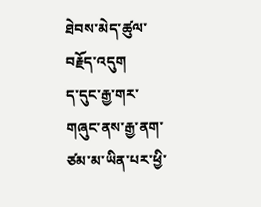ཐེབས་མེད་ཚུལ་བརྗོད་འདུག
ད་དུང་རྒྱ་གར་གཞུང་ནས་རྒྱ་ནག་ཙམ་མ་ཡིན་པར་ཕྱི་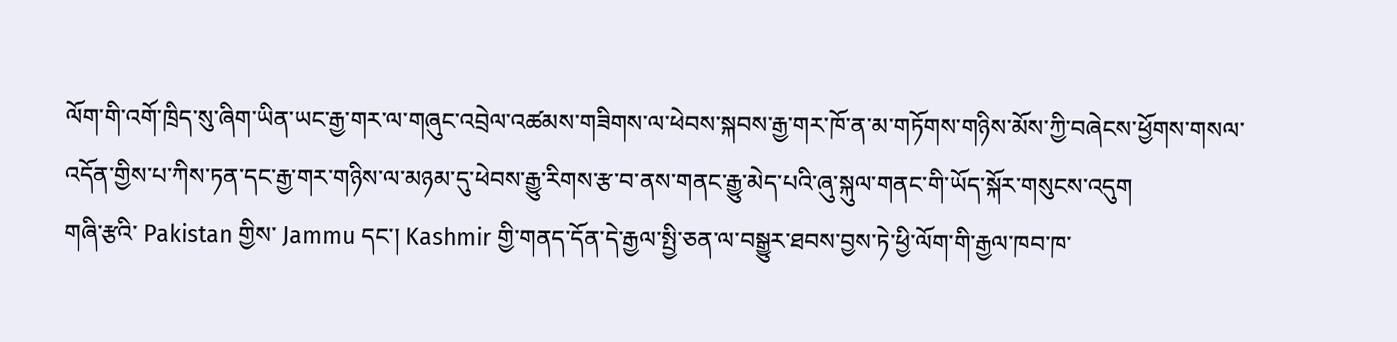ལོག་གི་འགོ་ཁྲིད་སུ་ཞིག་ཡིན་ཡང་རྒྱ་གར་ལ་གཞུང་འབྲེལ་འཚམས་གཟིགས་ལ་ཕེབས་སྐབས་རྒྱ་གར་ཁོ་ན་མ་གཏོགས་གཉིས་མོས་ཀྱི་བཞེངས་ཕྱོགས་གསལ་འདོན་གྱིས་པ་ཀིས་ཏན་དང་རྒྱ་གར་གཉིས་ལ་མཉམ་དུ་ཕེབས་རྒྱུ་རིགས་རྩ་བ་ནས་གནང་རྒྱུ་མེད་པའི་ཞུ་སྐུལ་གནང་གི་ཡོད་སྐོར་གསུངས་འདུག
གཞི་རྩའི་ Pakistan གྱིས་ Jammu དང་། Kashmir གྱི་གནད་དོན་དེ་རྒྱལ་སྤྱི་ཅན་ལ་བསྒྱུར་ཐབས་བྱས་ཏེ་ཕྱི་ལོག་གི་རྒྱལ་ཁབ་ཁ་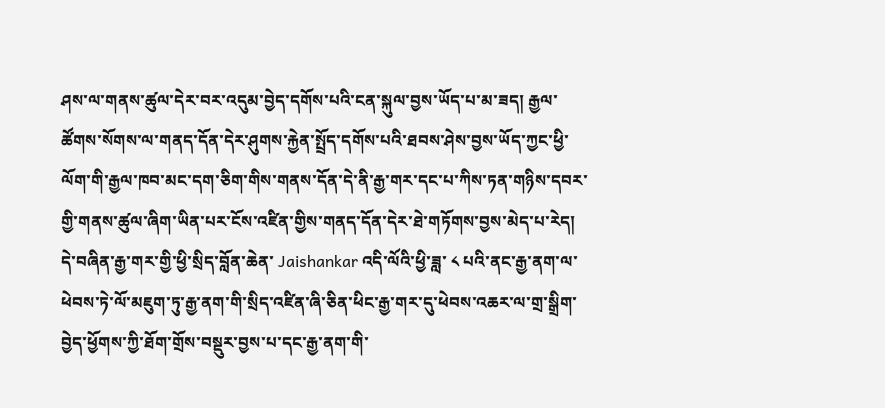ཤས་ལ་གནས་ཚུལ་དེར་བར་འདུམ་བྱེད་དགོས་པའི་ངན་སྐུལ་བྱས་ཡོད་པ་མ་ཟད། རྒྱལ་ཚོགས་སོགས་ལ་གནད་དོན་དེར་ཤུགས་རྐྱེན་སྤྲོད་དགོས་པའི་ཐབས་ཤེས་བྱས་ཡོད་ཀྱང་ཕྱི་ལོག་གི་རྒྱལ་ཁབ་མང་དག་ཅིག་གིས་གནས་དོན་དེ་ནི་རྒྱ་གར་དང་པ་ཀིས་ཏན་གཉིས་དབར་གྱི་གནས་ཚུལ་ཞིག་ཡིན་པར་ངོས་འཛིན་གྱིས་གནད་དོན་དེར་ཐེ་གཏོགས་བྱས་མེད་པ་རེད།
དེ་བཞིན་རྒྱ་གར་གྱི་ཕྱི་སྲིད་བློན་ཆེན་ Jaishankar འདི་ལོའི་ཕྱི་ཟླ་ ༨ པའི་ནང་རྒྱ་ནག་ལ་ཕེབས་ཏེ་ལོ་མཇུག་ཏུ་རྒྱ་ནག་གི་སྲིད་འཛིན་ཞི་ཅིན་ཕིང་རྒྱ་གར་དུ་ཕེབས་འཆར་ལ་གྲ་སྒྲིག་བྱེད་ཕྱོགས་ཀྱི་ཐོག་གྲོས་བསྡུར་བྱས་པ་དང་རྒྱ་ནག་གི་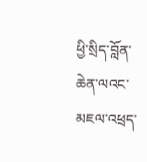ཕྱི་སྲིད་བློན་ཆེན་ལའང་མཇལ་འཕྲད་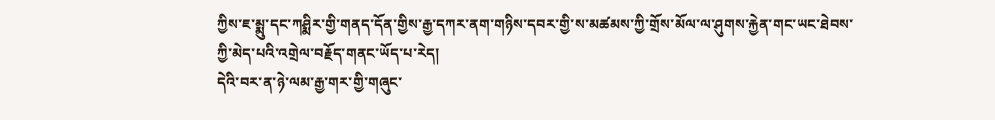ཀྱིས་ཇ་མྨུ་དང་ཀཤྨིར་གྱི་གནད་དོན་གྱིས་རྒྱ་དཀར་ནག་གཉིས་དབར་གྱི་ས་མཚམས་ཀྱི་གྲོས་མོལ་ལ་ཤུགས་རྐྱེན་གང་ཡང་ཐེབས་ཀྱི་མེད་པའི་འགྲེལ་བརྗོད་གནང་ཡོད་པ་རེད།
དེའི་བར་ན་ཉེ་ལམ་རྒྱ་གར་གྱི་གཞུང་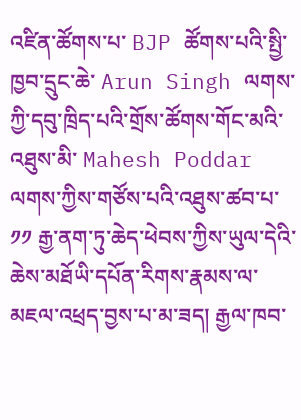འཛིན་ཚོགས་པ་ BJP ཚོགས་པའི་སྤྱི་ཁྱབ་དྲུང་ཆེ་ Arun Singh ལགས་ཀྱི་དབུ་ཁྲིད་པའི་གྲོས་ཚོགས་གོང་མའི་འཐུས་མི་ Mahesh Poddar ལགས་ཀྱིས་གཙོས་པའི་འཐུས་ཚབ་པ་ ༡༡ རྒྱ་ནག་ཏུ་ཆེད་ཕེབས་ཀྱིས་ཡུལ་དེའི་ཆེས་མཐོཡི་དཔོན་རིགས་རྣམས་ལ་མཇལ་འཕྲད་བྱས་པ་མ་ཟད། རྒྱལ་ཁབ་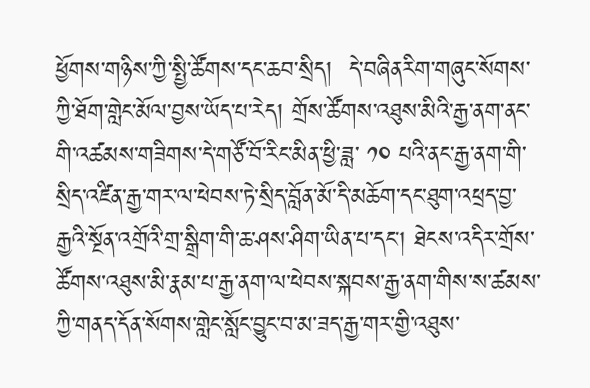ཕྱོགས་གཉིས་ཀྱི་སྤྱི་ཚོགས་དང་ཆབ་སྲིད།  དེ་བཞིནརིག་གཞུང་སོགས་ཀྱི་ཐོག་གླེང་མོལ་བྱས་ཡོད་པ་རེད། གྲོས་ཚོགས་འཐུས་མིའི་རྒྱ་ནག་ནང་གི་འཚམས་གཟིགས་དེ་གཙོ་བོ་རིང་མིན་ཕྱི་ཟླ་ ༡༠ པའི་ནང་རྒྱ་ནག་གི་སྲིད་འཛིན་རྒྱ་གར་ལ་ཕེབས་ཏེ་སྲིད་བློན་མོ་དི་མཆོག་དང་ཐུག་འཕྲད་བྱ་རྒྱའི་སྔོན་འགྲོའི་གྲ་སྒྲིག་གི་ཆ་ཤས་ཤིག་ཡིན་པ་དང། ཐེངས་འདིར་གྲོས་ཚོགས་འཐུས་མི་རྣམ་པ་རྒྱ་ནག་ལ་ཕེབས་སྐབས་རྒྱ་ནག་གིས་ས་ཚམས་ཀྱི་གནད་དོན་སོགས་གླེང་སློང་བྱུང་བ་མ་ཟད་རྒྱ་གར་གྱི་འཐུས་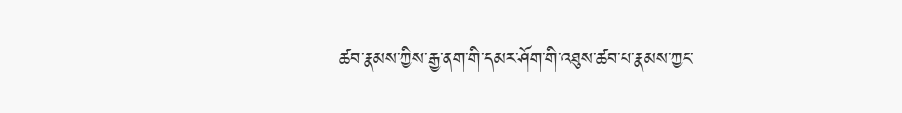ཚབ་རྣམས་ཀྱིས་རྒྱ་ནག་གི་དམར་ཤོག་གི་འཐུས་ཚབ་པ་རྣམས་ཀྱང་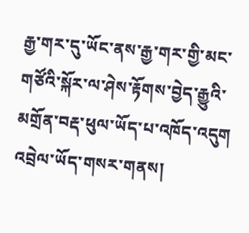རྒྱ་གར་དུ་ཡོང་ནས་རྒྱ་གར་གྱི་མང་གཙོའི་སྐོར་ལ་ཤེས་རྟོགས་བྱེད་རྒྱུའི་མགྲོན་བརྡ་ཕུལ་ཡོད་པ་འཁོད་འདུག
འབྲེལ་ཡོད་གསར་གནས།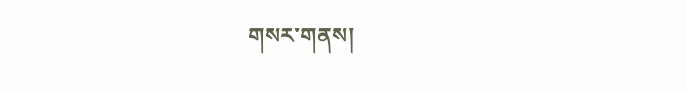གསར་གནས།